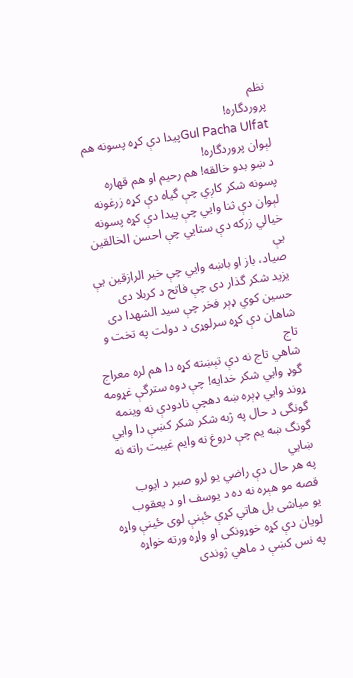نظم
پروردگاره!
Gul Pacha Ulfatپيدا دې کړه پسونه هم لېوان پروردگاره!
د ښو بدو خالقه! هم رحيم او هم قهاره
پسونه شکر کاږي چې گياه دې کړه زرغونه
لېوان دې ثنا وايي چې پيدا دې کړه پسونه
خيالي زرکه دې ستايي چې احسن الخالقين يې
صياد، باز او باښه وايي چې خير الرازقين يې
يزيد شکر گذار دی چې فاتح د کربلا دی
حسين کوي ډېر فخر چې سيد الشهدا دی
شاهان دې کړه سرلوړی د دولت په تخت و تاج
شاهي تاج نه دې تېښته کړه دا هم لره معراج
گوډ وايي شکر خدايه! چې دوه سترگې غړومه
ړوند وايي ډېره ښه دهچې نادودې نه وينمه
گونگی د حال په ژبه شکر شکر کښې دا وايي
گونگ ښه يم چې دروغ نه وايم غيبت راته نه ښايي
په هر حال دې راضي يو لرو صبر د ايوب
قصه مو هېره نه ده د يوسف او د يعقوب
يو مياشی بل هاتي کړې ځېنې لوی ځينې واړه
لويان دې کړه خوړونکی او واړه ورته خواړه
په نس کښې د ماهي ژوندی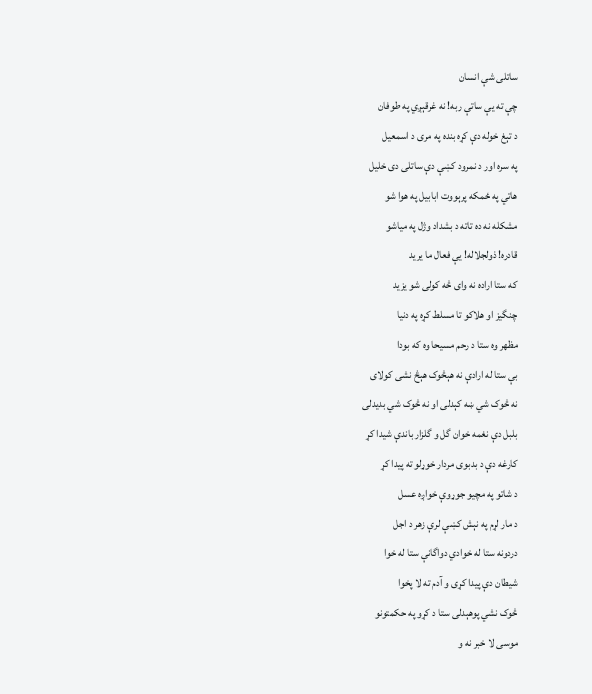ساتلی شې انسان
چې ته يې ساتې ربه! نه غرقېږي په طوفان
د تېغ خوله دې کړه بنده په مری د اسمعيل
په سره اور د نمرود کښې دې ساتلی دی خليل
هاتي په ځمکه پرېووت ابابيل په هوا شو
مشکله نه ده تاته د بشداد وژل په مياشو
قادره! ذولجلاله! يې فعال ما يريد
که ستا اراده نه وای څه کولی شو يزيد
چنگيز او هلاکو تا مسلط کړه په دنيا
مظهر وه ستا د رحم مسيحا وه که بودا
بې ستا له ارادې نه هېڅوک هېڅ نشی کولای
نه څوک شي ښه کېدلی او نه څوک شي بديدلی
بلبل دې نغمه خوان گل و گلزار باندې شيدا کړ
کارغه دې د بدبوی مردار خوړلو ته پيدا کړ
د شاتو په مچيو جوړوې خواږه عسل
د مار لړم په نېش کښې لرې زهر د اجل
دردونه ستا له خوادي دواگانې ستا له خوا
شيطان دې پيدا کړی و آدم ته لا پخوا
څوک نشي پوهېدلی ستا د کړو په حکمتونو
موسی لا خبر نه و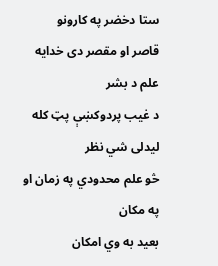ستا دخضر په کارونو
قاصر او مقصر دی خدايه علم د بشر
د غيب پردوکښې پټ کله ليدلی شي نظر
څو علم محدودي په زمان او په مکان
بعيد به وي امکان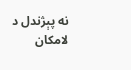نه پېژندل د لامکان